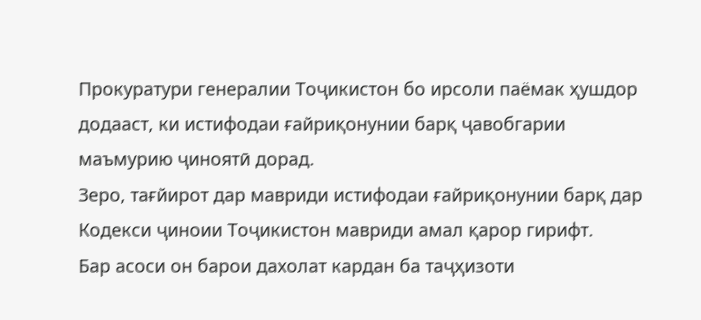Прокуратури генералии Тоҷикистон бо ирсоли паёмак ҳушдор додааст, ки истифодаи ғайриқонунии барқ ҷавобгарии маъмурию ҷиноятӣ дорад.
Зеро, тағйирот дар мавриди истифодаи ғайриқонунии барқ дар Кодекси ҷиноии Тоҷикистон мавриди амал қарор гирифт.
Бар асоси он барои дахолат кардан ба таҷҳизоти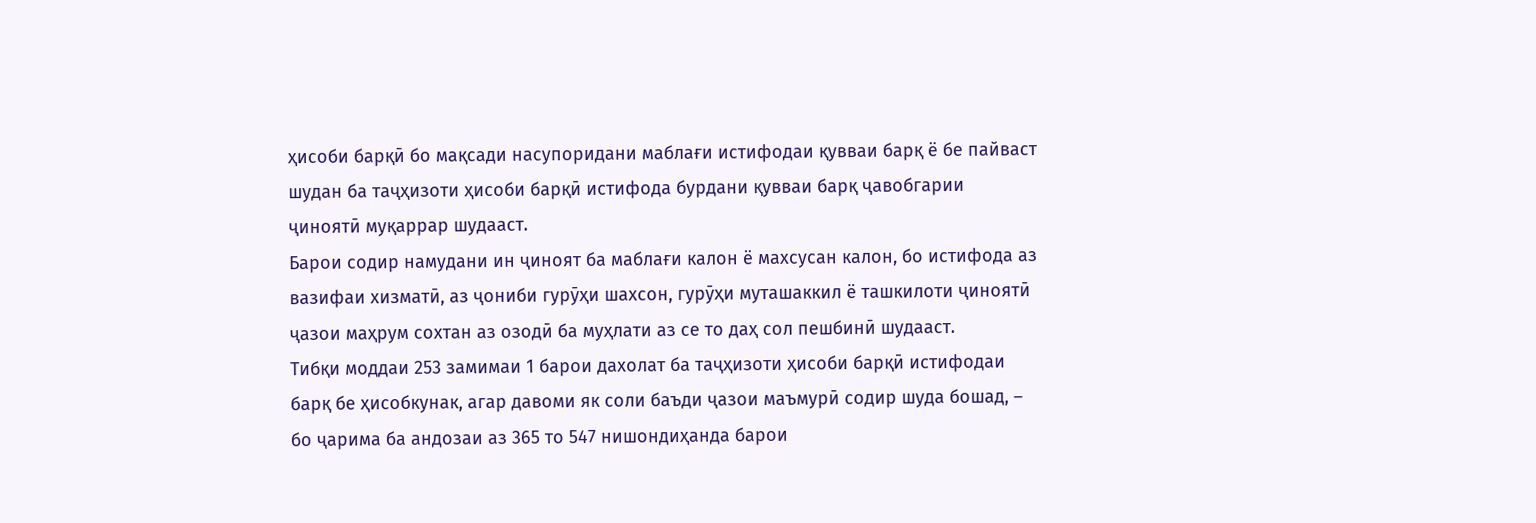ҳисоби барқӣ бо мақсади насупоридани маблағи истифодаи қувваи барқ ё бе пайваст шудан ба таҷҳизоти ҳисоби барқӣ истифода бурдани қувваи барқ ҷавобгарии ҷиноятӣ муқаррар шудааст.
Барои содир намудани ин ҷиноят ба маблағи калон ё махсусан калон, бо истифода аз вазифаи хизматӣ, аз ҷониби гурӯҳи шахсон, гурӯҳи муташаккил ё ташкилоти ҷиноятӣ ҷазои маҳрум сохтан аз озодӣ ба муҳлати аз се то даҳ сол пешбинӣ шудааст.
Тибқи моддаи 253 замимаи 1 барои дахолат ба таҷҳизоти ҳисоби барқӣ истифодаи барқ бе ҳисобкунак, агар давоми як соли баъди ҷазои маъмурӣ содир шуда бошад, – бо ҷарима ба андозаи аз 365 то 547 нишондиҳанда барои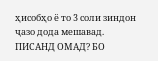ҳисобҳо ё то 3 соли зиндон ҷазо дода мешавад.
ПИСАНД ОМАД? БО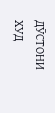ДӮСТОНИ ХУД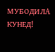МУБОДИЛА КУНЕД!